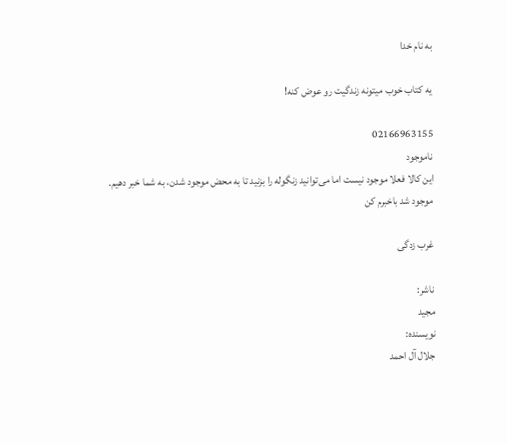به نام خدا

یه کتاب خوب میتونه زندگیت رو عوض کنه!

02166963155
ناموجود
این کالا فعلا موجود نیست اما می‌توانید زنگوله را بزنید تا به محض موجود شدن، به شما خبر دهیم.
موجود شد باخبرم کن

غرب زدگی

ناشر:
مجید
نویسنده:
جلال آل احمد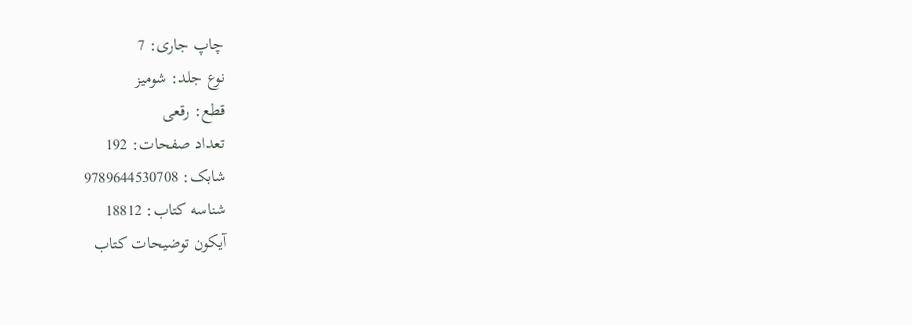چاپ جاری: 7
نوع جلد: شومیز
قطع: رقعی
تعداد صفحات: 192
شابک: 9789644530708
شناسه کتاب: 18812
آیکون توضیحات کتاب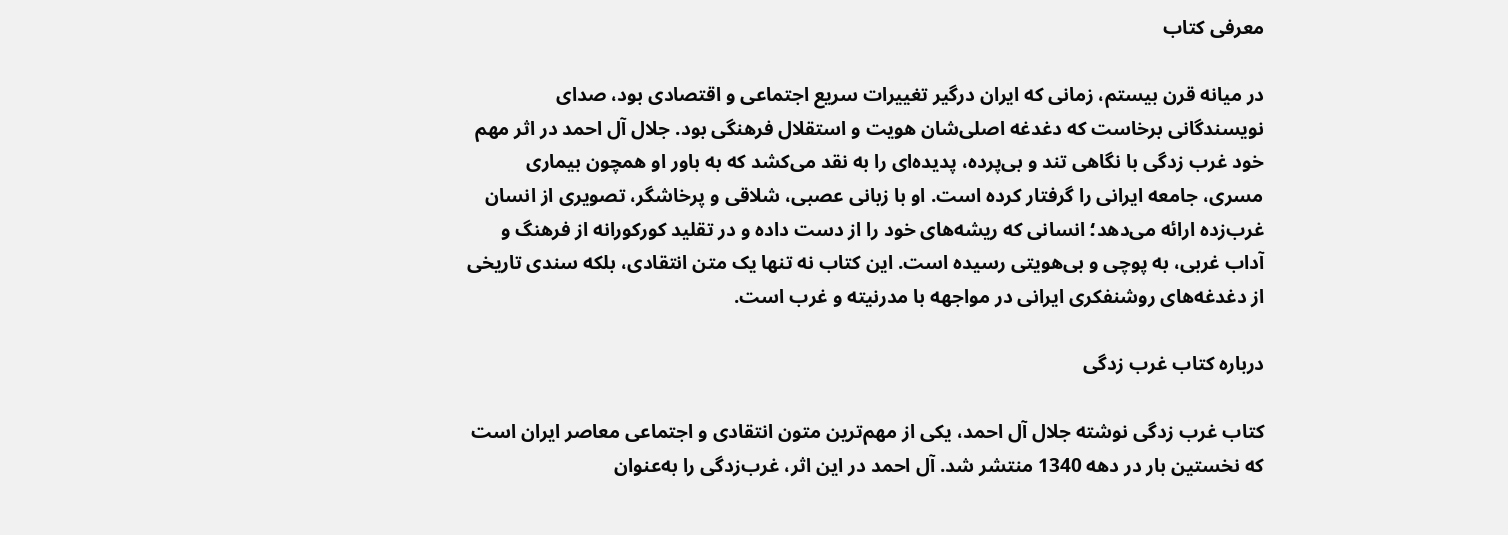معرفی کتاب

در میانه قرن بیستم، زمانی که ایران درگیر تغییرات سریع اجتماعی و اقتصادی بود، صدای نویسندگانی برخاست که دغدغه اصلی‌شان هویت و استقلال فرهنگی بود. جلال آل احمد در اثر مهم خود غرب زدگی با نگاهی تند و بی‌پرده، پدیده‌ای را به نقد می‌کشد که به باور او همچون بیماری مسری، جامعه ایرانی را گرفتار کرده است. او با زبانی عصبی، شلاقی و پرخاشگر، تصویری از انسان غرب‌زده ارائه می‌دهد؛ انسانی که ریشه‌های خود را از دست داده و در تقلید کورکورانه از فرهنگ و آداب غربی، به پوچی و بی‌هویتی رسیده است. این کتاب نه تنها یک متن انتقادی، بلکه سندی تاریخی از دغدغه‌های روشنفکری ایرانی در مواجهه با مدرنیته و غرب است.

درباره کتاب غرب زدگی

کتاب غرب زدگی نوشته جلال آل احمد، یکی از مهم‌ترین متون انتقادی و اجتماعی معاصر ایران است که نخستین بار در دهه 1340 منتشر شد. آل احمد در این اثر، غرب‌زدگی را به‌عنوان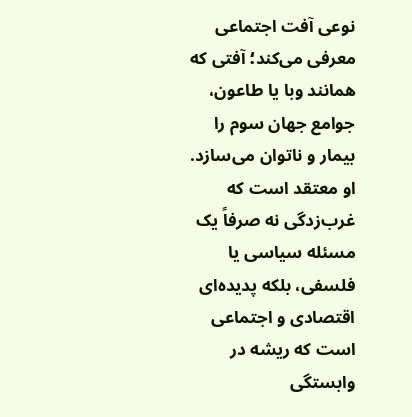نوعی آفت اجتماعی معرفی می‌کند؛ آفتی که همانند وبا یا طاعون، جوامع جهان سوم را بیمار و ناتوان می‌سازد. او معتقد است که غرب‌زدگی نه صرفاً یک مسئله سیاسی یا فلسفی، بلکه پدیده‌ای اقتصادی و اجتماعی است که ریشه در وابستگی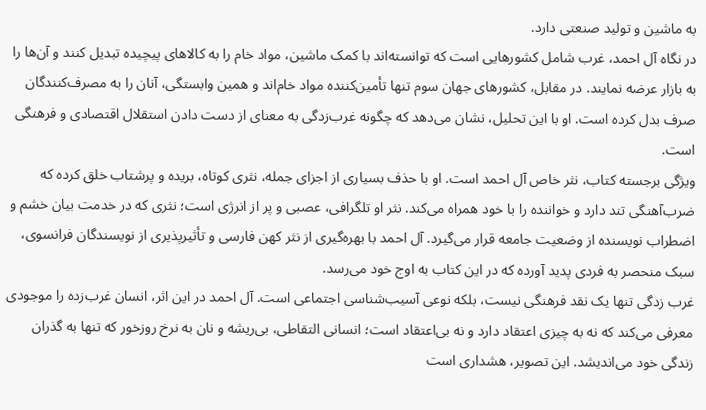به ماشین و تولید صنعتی دارد.
در نگاه آل احمد، غرب شامل کشورهایی است که توانسته‌اند با کمک ماشین، مواد خام را به کالاهای پیچیده تبدیل کنند و آن‌ها را به بازار عرضه نمایند. در مقابل، کشورهای جهان سوم تنها تأمین‌کننده مواد خام‌اند و همین وابستگی، آنان را به مصرف‌کنندگان صرف بدل کرده است. او با این تحلیل، نشان می‌دهد که چگونه غرب‌زدگی به معنای از دست دادن استقلال اقتصادی و فرهنگی است.
ویژگی برجسته کتاب، نثر خاص آل احمد است. او با حذف بسیاری از اجزای جمله، نثری کوتاه، بریده و پرشتاب خلق کرده که ضرب‌آهنگی تند دارد و خواننده را با خود همراه می‌کند. نثر او تلگرافی، عصبی و پر از انرژی است؛ نثری که در خدمت بیان خشم و اضطراب نویسنده از وضعیت جامعه قرار می‌گیرد. آل احمد با بهره‌گیری از نثر کهن فارسی و تأثیرپذیری از نویسندگان فرانسوی، سبک منحصر به فردی پدید آورده که در این کتاب به اوج خود می‌رسد.
غرب زدگی تنها یک نقد فرهنگی نیست، بلکه نوعی آسیب‌شناسی اجتماعی است. آل احمد در این اثر، انسان غرب‌زده را موجودی معرفی می‌کند که نه به چیزی اعتقاد دارد و نه بی‌اعتقاد است؛ انسانی التقاطی، بی‌ریشه و نان به نرخ روزخور که تنها به گذران زندگی خود می‌اندیشد. این تصویر، هشداری است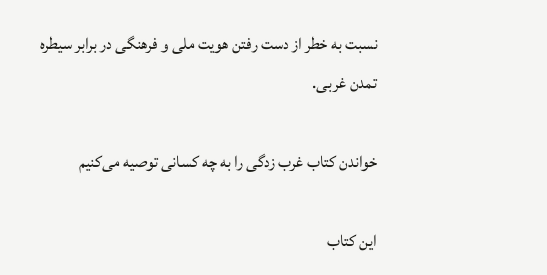نسبت به خطر از دست رفتن هویت ملی و فرهنگی در برابر سیطره تمدن غربی.

خواندن کتاب غرب زدگی را به چه کسانی توصیه می‌کنیم

این کتاب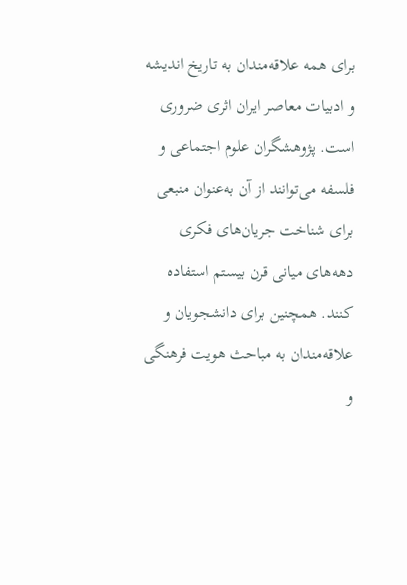برای همه علاقه‌مندان به تاریخ اندیشه و ادبیات معاصر ایران اثری ضروری است. پژوهشگران علوم اجتماعی و فلسفه می‌توانند از آن به‌عنوان منبعی برای شناخت جریان‌های فکری دهه‌های میانی قرن بیستم استفاده کنند. همچنین برای دانشجویان و علاقه‌مندان به مباحث هویت فرهنگی و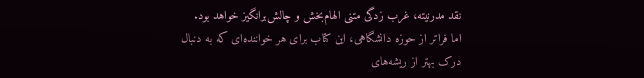نقد مدرنیته، غرب زدگی متنی الهام‌بخش و چالش‌برانگیز خواهد بود.
اما فراتر از حوزه دانشگاهی، این کتاب برای هر خواننده‌ای که به دنبال درک بهتر از ریشه‌های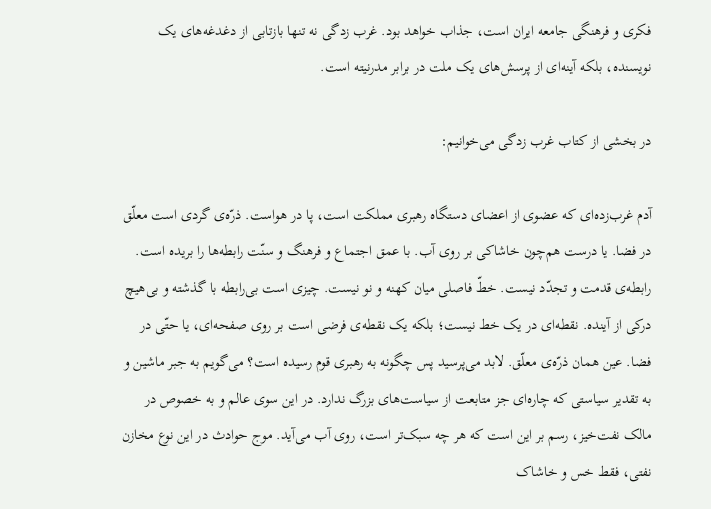فکری و فرهنگی جامعه ایران است، جذاب خواهد بود. غرب زدگی نه تنها بازتابی از دغدغه‌های یک نویسنده، بلکه آینه‌ای از پرسش‌های یک ملت در برابر مدرنیته است.

در بخشی از کتاب غرب زدگی می‌خوانیم:

آدم غرب‌زده‌ای که عضوی از اعضای دستگاه رهبری مملکت است، پا در هواست. ذرّه‌ی گردی است معلّق در فضا. یا درست هم‌چون خاشاکی بر روی آب. با عمق اجتماع و فرهنگ و سنّت رابطه‌ها را بریده است. رابطه‌ی قدمت و تجدّد نیست. خطّ فاصلی میان کهنه و نو نیست. چیزی است بی‌رابطه با گذشته و بی‌هیچ درکی از آینده. نقطه‌ای در یک خط نیست؛ بلکه یک نقطه‌ی فرضی است بر روی صفحه‌ای، یا حتّی در فضا. عین همان ذرّه‌ی معلّق. لابد می‌پرسید پس چگونه به رهبری قوم رسیده است؟ می‌گویم به جبر ماشین و به تقدیر سیاستی که چاره‌ای جز متابعت از سیاست‌های بزرگ ندارد. در این سوی عالم و به خصوص در مالک نفت‌خیز، رسم بر این است که هر چه سبک‌تر است، روی آب می‌آید. موج حوادث در این نوع مخازن نفتی، فقط خس و خاشاک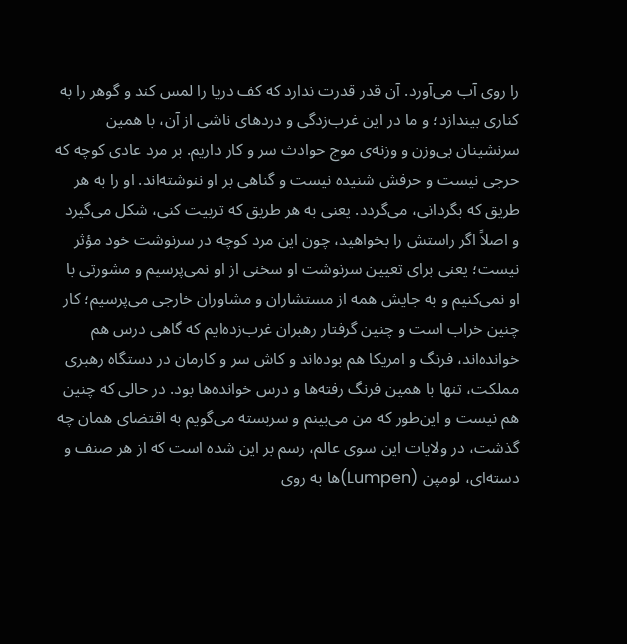را روی آب می‌آورد. آن قدر قدرت ندارد که کف دریا را لمس کند و گوهر را به کناری بیندازد؛ و ما در این غرب‌زدگی و دردهای ناشی از آن، با همین سرنشینان بی‌وزن و وزنه‌ی موج حوادث سر و کار داریم. بر مرد عادی کوچه که حرجی نیست و حرفش شنیده نیست و گناهی بر او ننوشته‌اند. او را به هر طریق که بگردانی، می‌گردد. یعنی به هر طریق که تربیت کنی، شکل می‌گیرد و اصلاً اگر راستش را بخواهید، چون این مرد کوچه در سرنوشت خود مؤثر نیست؛ یعنی برای تعیین سرنوشت او سخنی از او نمی‌پرسیم و مشورتی با او نمی‌کنیم و به جایش همه از مستشاران و مشاوران خارجی می‌پرسیم؛ کار چنین خراب است و چنین گرفتار رهبران غرب‌زده‌ایم که گاهی درس هم خوانده‌اند، فرنگ و امریکا هم بوده‌اند و کاش سر و کارمان در دستگاه رهبری مملکت، تنها با همین فرنگ رفته‌ها و درس خوانده‌ها بود. در حالی که چنین هم نیست و این‌طور که من می‌بینم و سربسته می‌گویم به اقتضای همان چه گذشت، در ولایات این سوی عالم، رسم بر این شده است که از هر صنف و دسته‌ای، لومپن (Lumpen)ها به روی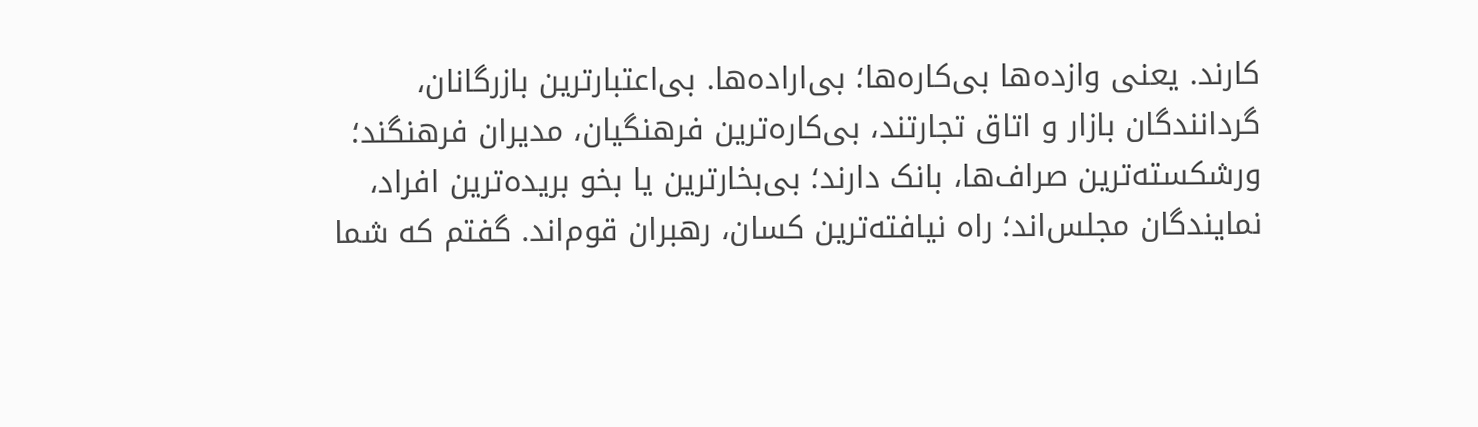کارند. یعنی وازده‌ها بی‌کاره‌ها؛ بی‌اراده‌ها. بی‌اعتبارترین بازرگانان، گردانندگان بازار و اتاق تجارتند، بی‌کاره‌ترین فرهنگیان، مدیران فرهنگند؛ ورشکسته‌ترین صراف‌ها، بانک دارند؛ بی‌بخارترین یا بخو بریده‌ترین افراد، نمایندگان مجلس‌اند؛ راه نیافته‌ترین کسان، رهبران قوم‌اند. گفتم که شما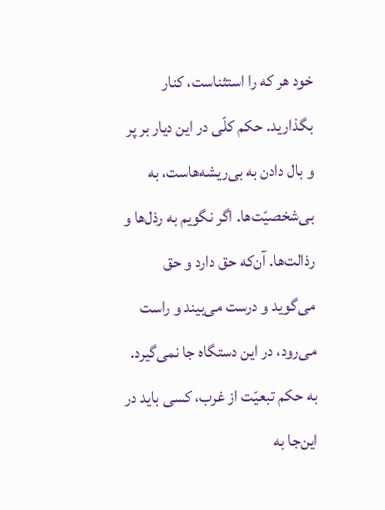خود هر که را استثناست، کنار بگذارید. حکم کلّی در این دیار بر پر و بال دادن به بی‌ریشه‌هاست، به بی‌شخصیّت‌ها. اگر نگویم به رذل‌ها و رذالت‌ها. آن‌که حق دارد و حق می‌گوید و درست می‌بیند و راست می‌رود، در این دستگاه جا نمی‌گیرد. به حکم تبعیّت از غرب، کسی باید در این‌جا به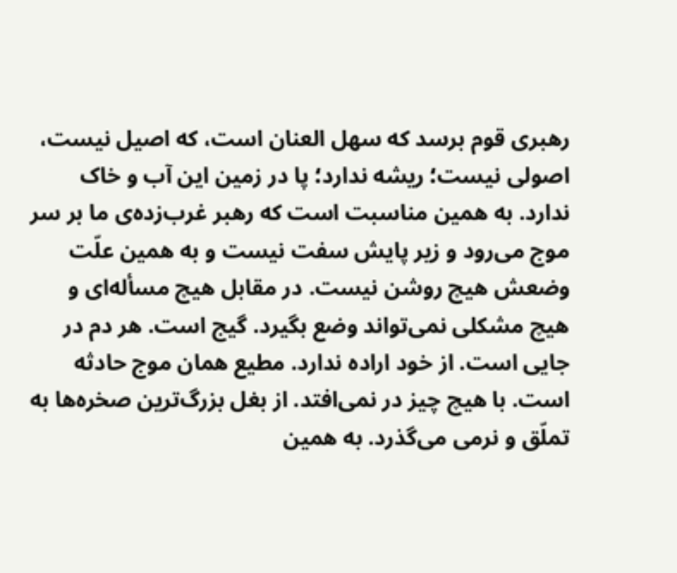رهبری قوم برسد که سهل العنان است، که اصیل نیست، اصولی نیست؛ ریشه ندارد؛ پا در زمین این آب و خاک ندارد. به همین مناسبت است که رهبر غرب‌زده‌ی ما بر سر موج می‌رود و زیر پایش سفت نیست و به همین علّت وضعش هیچ روشن نیست. در مقابل هیچ مسأله‌ای و هیچ مشکلی نمی‌تواند وضع بگیرد. گیج است. هر دم در جایی است. از خود اراده ندارد. مطیع همان موج حادثه است. با هیچ چیز در نمی‌افتد. از بغل بزرگ‌ترین صخره‌ها به تملّق و نرمی می‌گذرد. به همین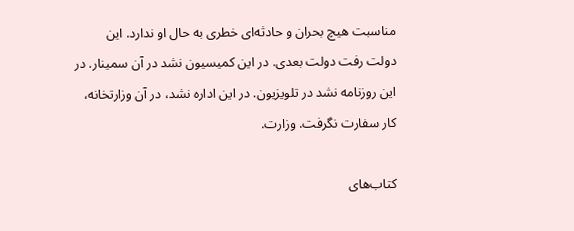مناسبت هیچ بحران و حادثه‌ای خطری به حال او ندارد. این دولت رفت دولت بعدی. در این کمیسیون نشد در آن سمینار. در این روزنامه نشد در تلویزیون. در این اداره نشد، در آن وزارتخانه، کار سفارت نگرفت. وزارت.

کتاب‌های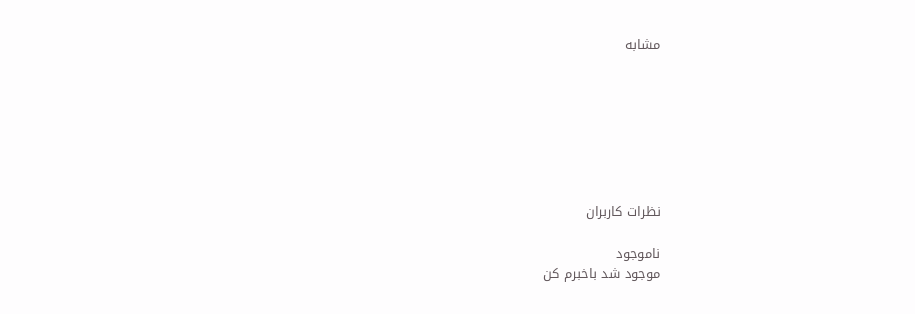مشابه







نظرات کاربران

ناموجود
موجود شد باخبرم کن